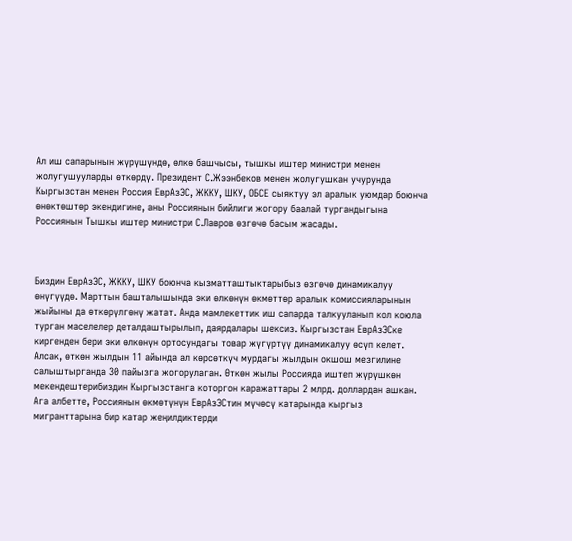Ал иш сапарынын жүрүшүндө, өлкө башчысы, тышкы иштер министри менен жолугушууларды өткөрдү. Президент С.Жээнбеков менен жолугушкан учурунда Кыргызстан менен Россия ЕврАзЭС, ЖККУ, ШКУ, ОБСЕ сыяктуу эл аралык уюмдар боюнча өнөктөштөр экендигине, аны Россиянын бийлиги жогору баалай тургандыгына Россиянын Тышкы иштер министри С.Лавров өзгөчө басым жасады.



Биздин ЕврАзЭС, ЖККУ, ШКУ боюнча кызматташтыктарыбыз өзгөчө динамикалуу өнүгүүдө. Марттын башталышында эки өлкөнүн өкмөттөр аралык комиссияларынын жыйыны да өткөрүлгөнү жатат. Анда мамлекеттик иш сапарда талкууланып кол коюла турган маселелер деталдаштырылып, даярдалары шексиз. Кыргызстан ЕврАзЭСке киргенден бери эки өлкөнүн ортосундагы товар жүгүртүү динамикалуу өсүп келет. Алсак, өткөн жылдын 11 айында ал көрсөткүч мурдагы жылдын окшош мезгилине салыштырганда 30 пайызга жогорулаган. Өткөн жылы Россияда иштеп жүрүшкөн мекендештерибиздин Кыргызстанга которгон каражаттары 2 млрд. доллардан ашкан. Ага албетте, Россиянын өкмөтүнүн ЕврАзЭСтин мүчөсү катарында кыргыз мигранттарына бир катар жеңилдиктерди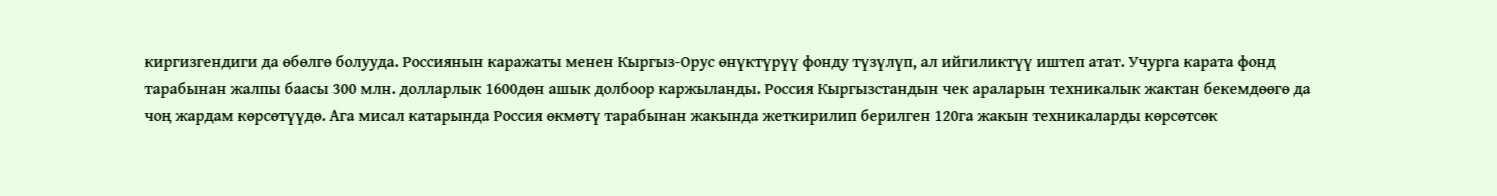киргизгендиги да өбөлгө болууда. Россиянын каражаты менен Кыргыз-Орус өнүктүрүү фонду түзүлүп, ал ийгиликтүү иштеп атат. Учурга карата фонд тарабынан жалпы баасы 300 млн. долларлык 1600дөн ашык долбоор каржыланды. Россия Кыргызстандын чек араларын техникалык жактан бекемдөөгө да чоң жардам көрсөтүүдө. Ага мисал катарында Россия өкмөтү тарабынан жакында жеткирилип берилген 120га жакын техникаларды көрсөтсөк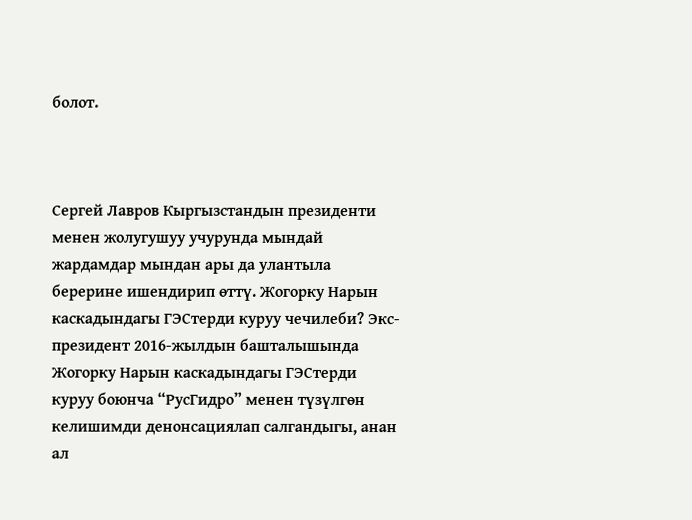болот.



Сергей Лавров Кыргызстандын президенти менен жолугушуу учурунда мындай жардамдар мындан ары да улантыла берерине ишендирип өттү. Жогорку Нарын каскадындагы ГЭСтерди куруу чечилеби? Экс-президент 2016-жылдын башталышында Жогорку Нарын каскадындагы ГЭСтерди куруу боюнча “РусГидро” менен түзүлгөн келишимди денонсациялап салгандыгы, анан ал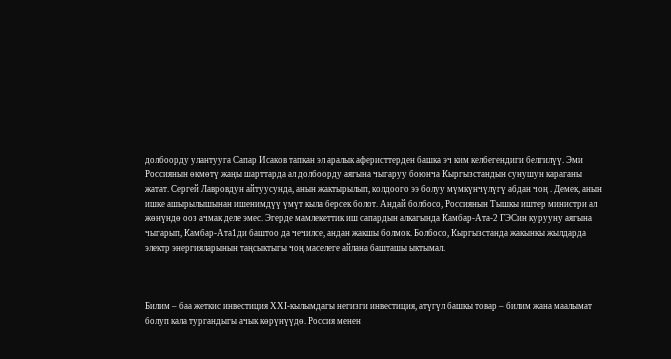долбоорду улантууга Сапар Исаков тапкан эл аралык аферисттерден башка эч ким келбегендиги белгилүү. Эми Россиянын өкмөтү жаңы шарттарда ал долбоорду аягына чыгаруу боюнча Кыргызстандын сунушун караганы жатат. Сергей Лавровдун айтуусунда, анын жактырылып, колдоого ээ болуу мүмкүнчүлүгү абдан чоң . Демек, анын ишке ашырылышынан ишенимдүү үмүт кыла берсек болот. Андай болбосо, Россиянын Тышкы иштер министри ал жөнүндө ооз ачмак деле эмес. Эгерде мамлекеттик иш сапардын алкагында Камбар-Ата-2 ГЭСин курууну аягына чыгарып, Камбар-Ата1ди баштоо да чечилсе, андан жакшы болмок. Болбосо, Кыргызстанда жакынкы жылдарда электр энергияларынын таңсыктыгы чоң маселеге айлана башташы ыктымал.



Билим – баа жеткис инвестиция ХХI-кылымдагы негизги инвестиция, атүгүл башкы товар – билим жана маалымат болуп кала тургандыгы ачык көрүнүүдө. Россия менен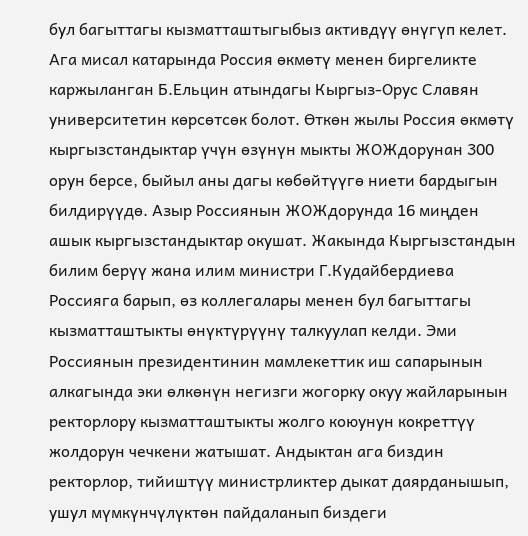бул багыттагы кызматташтыгыбыз активдүү өнүгүп келет. Ага мисал катарында Россия өкмөтү менен биргеликте каржыланган Б.Ельцин атындагы Кыргыз-Орус Славян университетин көрсөтсөк болот. Өткөн жылы Россия өкмөтү кыргызстандыктар үчүн өзүнүн мыкты ЖОЖдорунан 300 орун берсе, быйыл аны дагы көбөйтүүгө ниети бардыгын билдирүүдө. Азыр Россиянын ЖОЖдорунда 16 миңден ашык кыргызстандыктар окушат. Жакында Кыргызстандын билим берүү жана илим министри Г.Кудайбердиева Россияга барып, өз коллегалары менен бул багыттагы кызматташтыкты өнүктүрүүнү талкуулап келди. Эми Россиянын президентинин мамлекеттик иш сапарынын алкагында эки өлкөнүн негизги жогорку окуу жайларынын ректорлору кызматташтыкты жолго коюунун кокреттүү жолдорун чечкени жатышат. Андыктан ага биздин ректорлор, тийиштүү министрликтер дыкат даярданышып, ушул мүмкүнчүлүктөн пайдаланып биздеги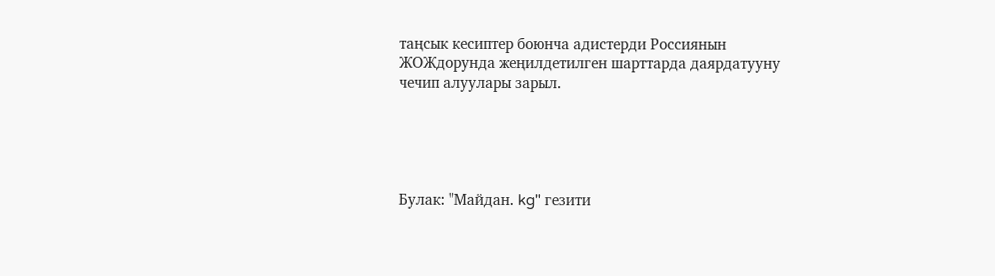таңсык кесиптер боюнча адистерди Россиянын ЖОЖдорунда жеңилдетилген шарттарда даярдатууну чечип алуулары зарыл.





Булак: "Майдан. kg" гезити